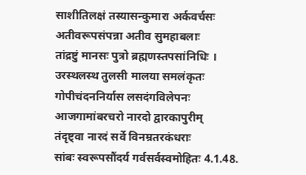साशीतिलक्षं तस्यासन्कुमारा अर्कवर्चसः
अतीवरूपसंपन्ना अतीव सुमहाबलाः
तांद्रष्टुं मानसः पुत्रो ब्रह्मणस्तपसांनिधिः । उरस्थलस्थ तुलसी मालया समलंकृतः
गोपीचंदननिर्यास लसदंगविलेपनः
आजगामांबरचरो नारदो द्वारकापुरीम्
तंदृष्ट्वा नारदं सर्वे विनम्रतरकंधराः
सांबः स्वरूपसौंदर्य गर्वसर्वस्वमोहितः 4.1.48.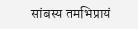सांबस्य तमभिप्रायं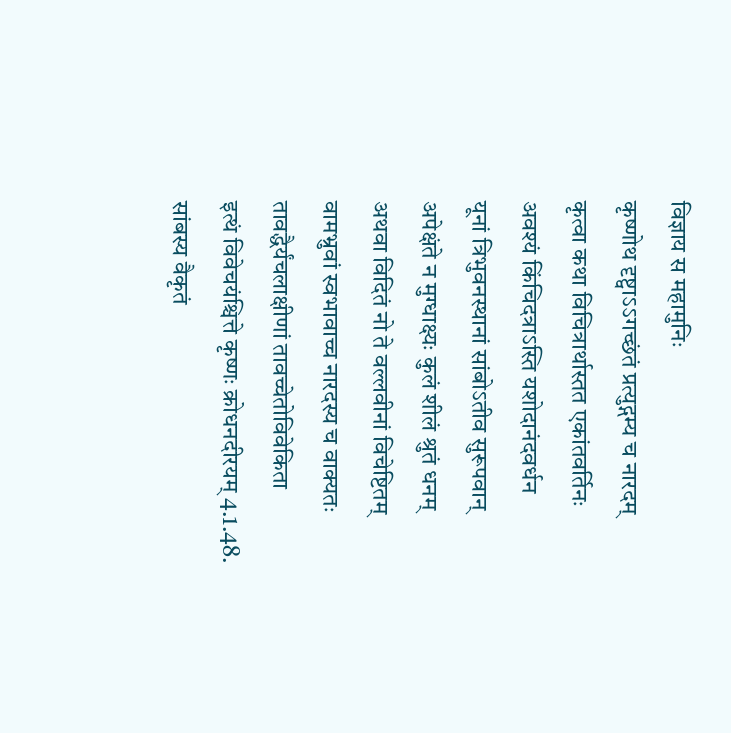विज्ञाय स महामुनिः
कृष्णोथ दृष्ट्वाऽऽगच्छंतं प्रत्युद्गम्य च नारदम्
कृत्वा कथा विचित्रार्थास्तत एकांतवर्तिनः
अवश्यं किंचिदत्राऽस्ति यशोदानंदवर्धन
यूनां त्रिभुवनस्थानां सांबोऽतीव सुरूपवान्
अपेक्षंते न मुग्धाक्ष्यः कुलं शीलं श्रुतं धनम्
अथवा विदितं नो ते वल्लवीनां विचेष्टितम्
वामभ्रुवां स्वभावाच्च नारदस्य च वाक्यतः
तावद्धैर्यंचलाक्षीणां तावच्चेतोविवेकिता
इत्थं विवेचयंश्चित्ते कृष्णः क्रोधनदीरयम् 4.1.48.
सांबस्य वैकृतं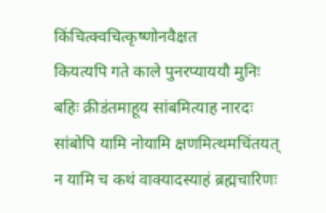किंचित्क्वचित्कृष्णोनवैक्षत
कियत्यपि गते काले पुनरप्याययौ मुनिः
बहिः क्रीडंतमाहूय सांबमित्याह नारदः
सांबोपि यामि नोयामि क्षणमित्थमचिंतयत्
न यामि च कथं वाक्यादस्याहं ब्रह्मचारिणः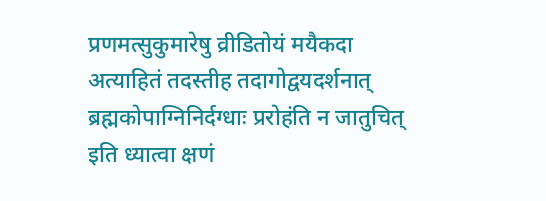प्रणमत्सुकुमारेषु व्रीडितोयं मयैकदा
अत्याहितं तदस्तीह तदागोद्वयदर्शनात्
ब्रह्मकोपाग्निनिर्दग्धाः प्ररोहंति न जातुचित्
इति ध्यात्वा क्षणं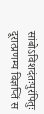सांबोऽविशदंतःपुरंपितुः
दूरात्प्रणम्य विज्ञप्तिं स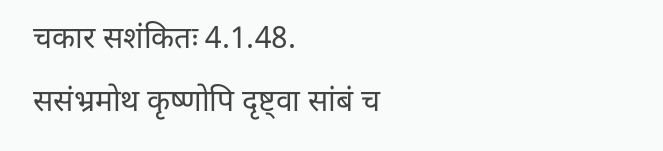चकार सशंकितः 4.1.48.
ससंभ्रमोथ कृष्णोपि दृष्ट्वा सांबं च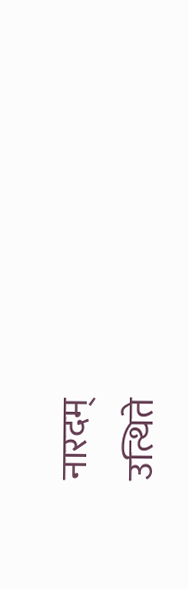नारदम्
उत्थिते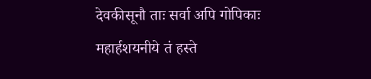देवकीसूनौ ताः सर्वा अपि गोपिकाः
महार्हशयनीये तं हस्ते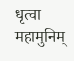धृत्वा महामुनिम्